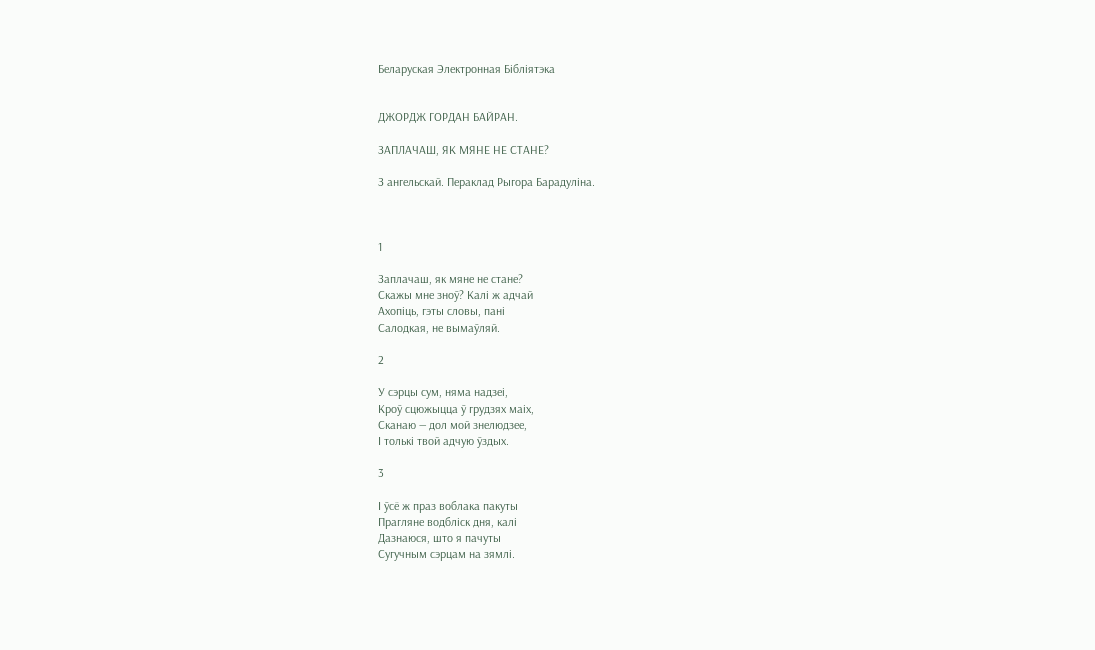Беларуская Электронная Бібліятэка


ДЖОРДЖ ГОРДАН БАЙРАН.

ЗАПЛАЧАШ, ЯК МЯНЕ НЕ СТАНЕ?

З ангельскай. Пераклад Рыгора Барадуліна.



1

Заплачаш, як мяне не стане?
Скажы мне зноў? Калі ж адчай
Ахопіць, гэты словы, пані
Салодкая, не вымаўляй.

2

У сэрцы сум, няма надзеі,
Кроў сцюжыцца ў грудзях маіх,
Сканаю — дол мой знелюдзее,
І толькі твой адчую ўздых.

3

І ўсё ж праз воблака пакуты
Прагляне водбліск дня, калі
Дазнаюся, што я пачуты
Сугучным сэрцам на зямлі.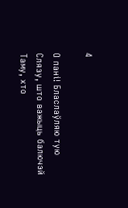4

О пані! Бласлаўляю тую
Слязу, што важыць балючэй
Таму, хто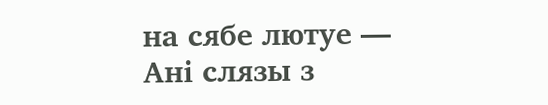на сябе лютуе —
Ані слязы з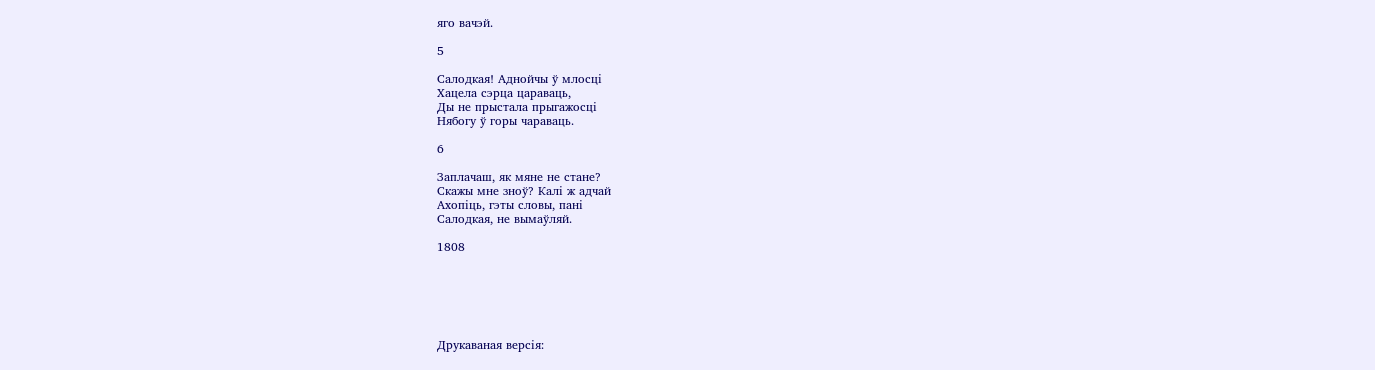яго вачэй.

5

Салодкая! Аднойчы ў млосці
Хацела сэрца цараваць,
Ды не прыстала прыгажосці
Нябогу ў горы чараваць.

6

Заплачаш, як мяне не стане?
Скажы мне зноў? Калі ж адчай
Ахопіць, гэты словы, пані
Салодкая, не вымаўляй.

1808






Друкаваная версія: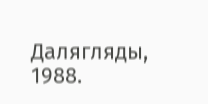Далягляды, 1988.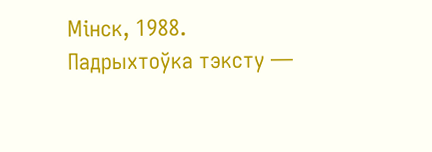Мінск, 1988.
Падрыхтоўка тэксту —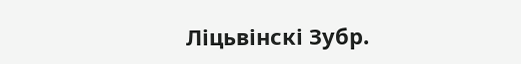Ліцьвінскі Зубр.